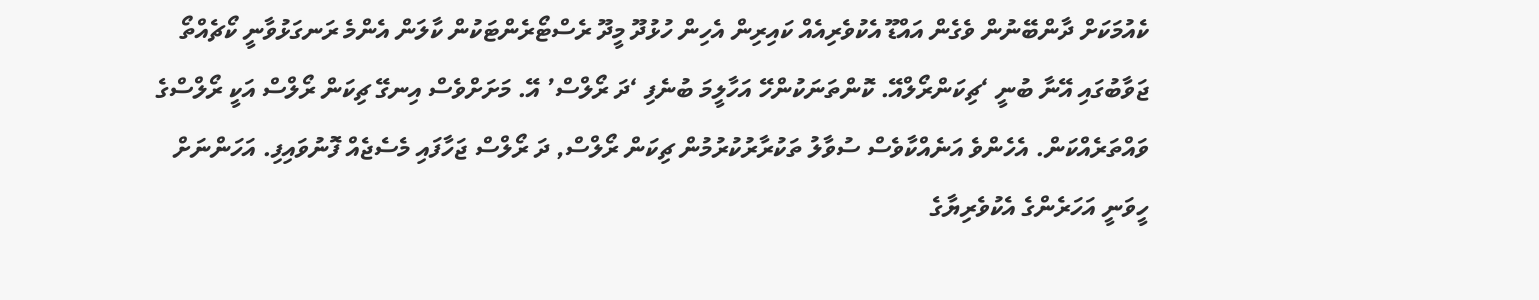ކެއުމަކަށް ދާންބޭނުން ވެގެން އައްޑޫ އެކުވެރިއެއް ކައިރިން އެހިން ހުޅުދޫ މީދޫ ރެސްޓޯރެންޓަކުން ކާލަން އެންމެ ރަނގަޅުވާނީ ކޯޗެއްތޯ ޖަވާބުގައި އޭނާ ބުނީ ‘ޗިކަންރޯލްއޭ. ކޮންތަނަކުންހޭ އަހާލީމަ ބުނެފި ‘ދަ ރޯލްސް’ އޭ. މަށަށްވެސް އިނގޭ ޗިކަން ރޯލްސް އަކީ ރޯލްސްގެ ވައްތަރެއްކަން. އެހެންވެ އަނެއްކާވެސް ސުވާލު ތަކުރާރުކުރުމުން ޗިކަން ރޯލްސް, ދަ ރޯލްސް ޖަހާފައި މެސެޖެއް ފޮނުވައިފި. އަހަންނަށް ހީވަނީ އަހަރެންގެ އެކުވެރިޔާގެ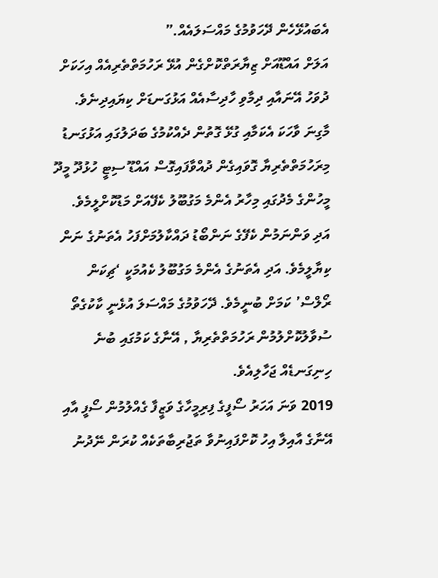އެބައުޅޭހެން ދޭހަވުމުގެ މައްސަލައެއް.”
އަލަށް އައްޑޫއަށް ޒިޔާރަތްކޮށްގެން އުޅޭ ރަހުމަތްތެރިއެއް އިހަކަށް ދުވަހު އޭނައާއި ދިމާވި ހާދިސާއެއް އަޅުގަނޑަށް ކިޔައިދިނެވެ.
މާގިނަ ވާހަކަ އެކަމާއި ގުޅޭ ގޮތުން ދެއްކުމުގެ ބަދަލުގައި އަޅުގަނޑު މިރަހުމަތްތެރިޔާ ގޮވައިގެން ދުއްވާފައިގޮސް އައްޑޫ ސިޓީ ހުޅުދޫ މީދޫ މީހުންގެ މެދުގައި މިހާރު އެންމެ މަގުބޫލު ކެފޭއަށް މަޑުކޮށްލީމެވެ. އަދި ވަންނަމުން ކެފޭގެ ނަންބޯޑު ދައްކާލުމަށްފަހު އެތަނުގެ ނަން ކިޔާލީމެވެ. އަދި އެތަނުގެ އެންމެ މަގުބޫލު ކެއުމަކީ ‘ޗިކަން ރޯލްސް’ ކަމަށް ބުނީމެވެ. ދޭހަވުމުގެ މައްސަލަ އުޅެނީ ކާކުގެތޯ ސުވާލުކޮށްލުމުން ރަހުމަތްތެރިޔާ , އޭނާގެ ކަމުގައި ބުނެ ހިނިގަނޑެއް ޖަހާލިއެވެ.
2019 ވަނަ އަހަރު ސޯފީގެ ފިރިމީހާގެ ވަޒީފާ ގެއްލުމުން ސޯފީ އާއި އޭނާގެ އާއިލާ އިހު ކޮށްފައިނުވާ ތަޖުރިބާތަކެއް ކުރަން ނޭދުނު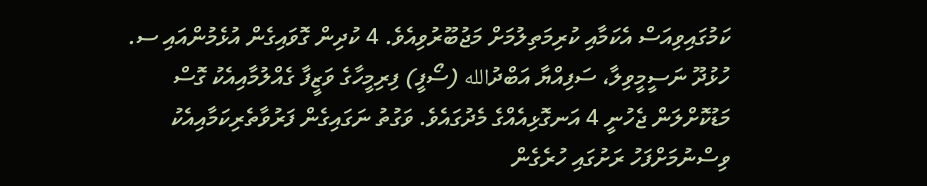ކަމުގައިވިއަސް އެކަމާއި ކުރިމަތިލުމަށް މަޖުބޫރުވިއެވެ. 4 ކުދިން ގޮވައިގެން އުޅެމުންއައި ސ. ހުޅުދޫ ނަސީމީވިލާ، ސަފިއްޔާ އަބްދުالله (ސޯފީ) ފިރިމީހާގެ ވަޒީފާ ގެއްލުމާއިއެކު ގޮސް މަޑުކޮށްލަން ޖެހުނީ 4 އަނގޮޅިއެއްގެ މެދުގައެވެ. ވަގުތު ނަގައިގެން ފަރުވާތެރިކަމާއިއެކު ވިސްނުމަށްފަހު ރަށުގައި ހުރެގެން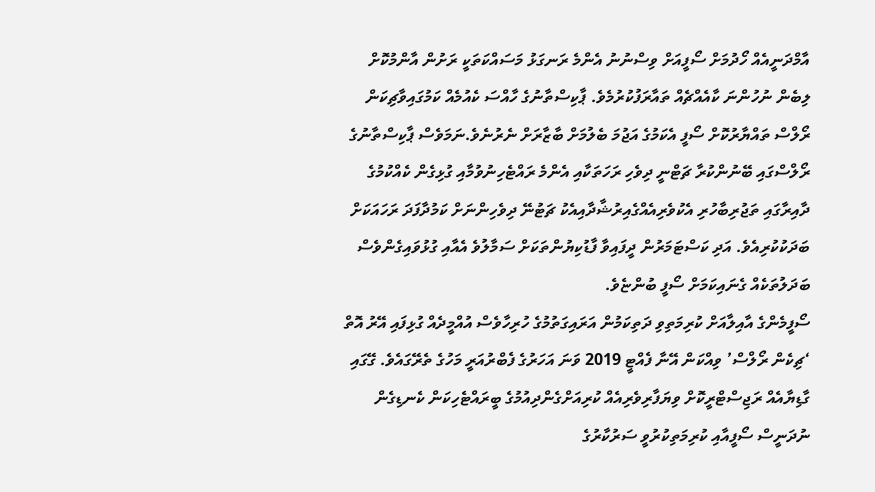އާމްދަނީއެއް ހޯދުމަށް ސޯފީއަށް ވިސްނުނު އެންމެ ރަނގަޅު މަސައްކަތަކީ ރަށުން އާންމުކޮށް ލިބެން ނުހުންނަ ކާއެއްޗެއް ތައާރަފުކުރުމެވެ. ޕާކިސްތާނުގެ ހާއްސަ ކެއުމެއް ކަމުގައިވާޗިކަން ރޯލްސް ތައްޔާރުކޮށް ސޯފީ އެކަމުގެ އަޖުމަ ބެލުމަށް ބާޒާރަށް ނެރުނެވެ.ނަމަވެސް ޕާކިސްތާނުގެ ރޯލްސްގައި ބޭނުންކުރާ ޗަޓްނީ ދިވެހި ރަހަތަކާއި އެންމެ ރައްޓެހިނުވުމާއި ގުޅިގެން ކެއްކުމުގެ ދާއިރާގައި ތަޖުރިބާހުރި އެކުވެރިއެއްގެއިރުޝާދާއިއެކު ޗަޓުނޭ ދިވެހިންނަށް ކަމުދާފަދަ ރަހައަކަށް ބަދަކުކުރިއެވެ. އަދި ކަސްޓަމަރުން ދީފައިވާ ފާޑުކިޔުންތަކަށް ސަމާލުވެ އެއާއި ގުޅުވައިގެންވެސް ބަދަލުތަކެއް ގެނައިކަމަށް ސޯފީ ބުންޏެވެ.
ސޯފީމެންގެ އާއިލާއަށް ކުރިމަތިވި ދަތިކަމުން އަރައިގަތުމުގެ ހުރިހާވެސް އުއްމީދެއް ގުޅިފައި އޭރު އޮތް ‘ޗިކެން ރޯލްސް’ ވިއްކަން އޭނާ ފެއްޓީ 2019 ވަނަ އަހަރުގެ ފެބްރުއަރީ މަހުގެ ތެރޭގައެވެ. ގޭގައި ގާޑިޔާއެއް ރަޖިސްޓްރީކޮށް ވިޔަފާރިވެރިއެއް ކުރިއަށްގެންދިއުމުގެ ބީރައްޓެހިކަން ކެނޑިގެން ނުދަނީސް ސޯފީއާއި ކުރިމަތިކުރުވީ ސަރުކާރުގެ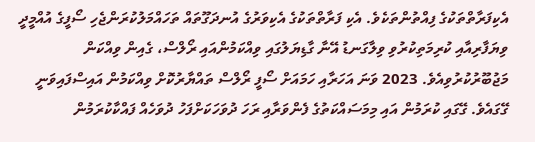އެކިފަރާތްތަކުގެ ފިއްތުންތަކެވެ. އެކި ފަރާތްތަކުގެ އެކިވަރުގެ އުނދަގޫތައް ތަހައްމަލުކުރަންޖެހި ސޯފީގެ އުއްމީދީ ވިޔަފާރިއާއި ކުރިމަތިކުރުވި ވިލާގަނޑު އޭނާ ގާޑިޔަލުގައި ވިއްކަމުންއައި ރޯލްސް، ގެއިން ވިއްކަން މަޖުބޫރުކުރުވިއެވެ. 2023 ވަނަ އަހަރާއި ހަމައަށް ސޯފީ ރޯލްސް ތައްޔާރުކޮށް ވިއްކަމުން އައިސްފައިވަނީ ގޭގައެވެ. ގޭގައި ކުރަމުން އައި މިމަސައްކަތުގެ ފެންވަރާއި ރަހަ ދުވަހަކަށްފަހު ދުވަހެއް ފައްކާކުރަމުން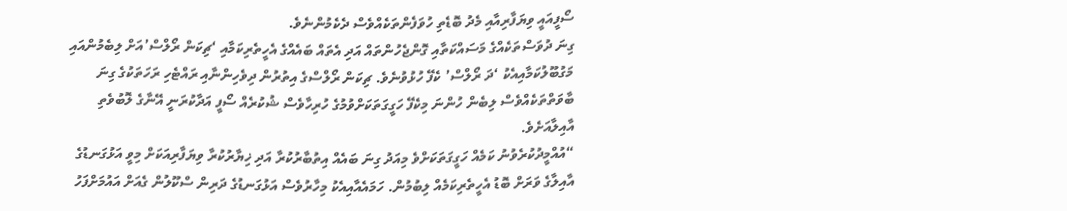ސޯފީއައީ ވިޔަފާރިއާއި މެދު ބޮޑެތި ހުވަފެންތަކެއްވެސް ދެކެމުންނެވެ.
ގިނަ ދުވަސްތަކެއްގެ މަސައްކަތާއި ގޮންޖެހުންތައް އަދި އެތައް ބައެއްގެ އެހީތެރިކަމާއި ‘ޗިކަން ރޯލްސް’އަށް ލިބެމުންއައި މަގުބޫލުކަމާއިއެކު ‘ދަ ރޯލްސް’ ކެފޭ ހުޅުވުނެވެ. ޗިކަން ރޯލްސްގެ އިތުރުން ދިވެހިންނާއި ރައްޓެހި ރަހަތަކުގެ ގިނަ ބާވަތްތަކެއްވެސް ލިބެން ހުންނަ މިކެފޭ ހަގީގަތަކަށްވުމުގެ ހުރިހާވެސް ޝުކުރެއް ސޯފީ އަދާކުރަނީ އޭނާގެ ލޮބުވެތި އާއިލާއަށެވެ.
“އުއްމީދުކުރެވުނު ކަމެއް ހަގީގަތަކަށްވެ މިއަދު ގިނަ ބައެއް އިތުބާރުކުރާ އަދި ޚިޔާރުކުރާ ވިޔަފާރިއަކަށް މިވީ އަޅުގަނޑުގެ އާއިލާގެ ވަރަށް ބޮޑު އެހީތެރިކަމެއް ލިބުމުން. ހަމައެއާއިއެކު މިހާރުވެސް އަޅުގަނޑުގެ ދަރިން ސްކޫލުން ގެއަށް އައުމަށްފަހު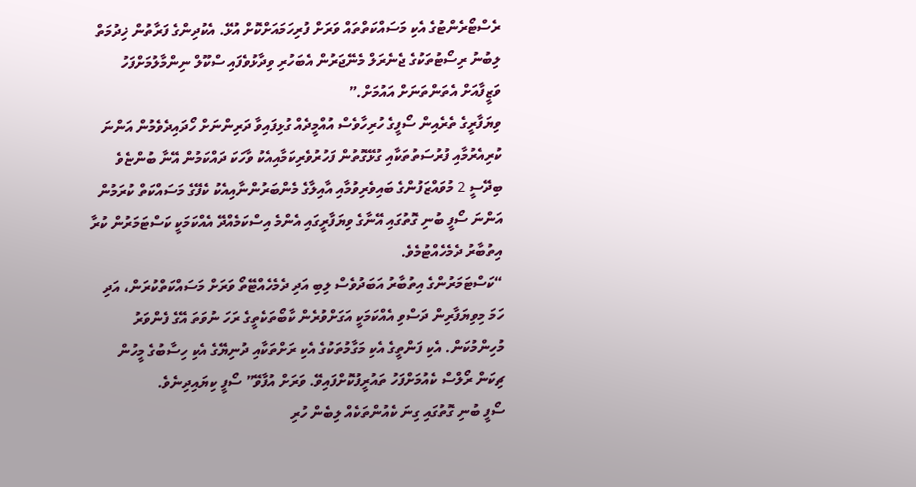ރެސްޓޯރެންޓުގެ އެކި މަސައްކަތްތައް ވަރަށް ފުރިހަމައަށްކޮށް އުޅޭ. އެކުދިންގެ ފަރާތުން ޚިދުމަތް ލިބުނު ރިސޯޓުތަކުގެ ޖެނެރަލް މެނޭޖަރުން އެބަހުރި ވިދާޅުވެފައި ސްކޫލް ނިންމާލުމަށްފަހު ވަޒީފާއަށް އެތަންތަނަށް އައުމަށް.”
ވިޔަފާރީގެ ތެރެއިން ސޯފީގެ ހުރިހާވެސް އުއްމީދެއް ގުޅިފައިވާ ދަރިންނަށް ހޯދައިދެވެމުން އަންނަ ކުރިއެރުމާއި ފުރުސަތުތަކާއި ގުޅޭގޮތުން ފަހުރުވެރިކަމާއިއެކު ވާހަކަ ދައްކަމުން އޭނާ ބުންޏެވެ
ބިދޭސީ 2 މުވައްޒަފުންގެ ބައިވެރިވުމާއި އާއިލާގެ މެންބަރުންނާއިއެކު ކެފޭގެ މަސައްކަތް ކުރަމުން އަންނަ ސޯފީ ބުނި ގޮތުގައި އޭނާގެ ވިޔަފާރީގައި އެންމެ އިސްކަމެއްދޭ އެއްކަމަކީ ކަސްޓަމަރުން ކުރާ އިތުބާރު ދެމެހެއްޓުމެވެ.
“ކަސްޓަމަރުންގެ އިތުބާރު އަބަދުވެސް ލިބި އަދި ދެމެހެއްޓޭތޯ ވަރަށް މަސައްކަތްކުރަން، އަދި ހަމަ މިވިޔަފާރިން ދަސްވި އެއްކަމަކީ އަގަށްވުރެން ކާބޯތަކެތީގެ ރަހަ ނުވަތަ އޭގެ ފެންވަރު މުހިންމުކަން. އެކި ފަންތީގެ އެކި މަގާމުތަކުގެ އެކި ރަށްތަކާއި ދުނިޔޭގެ އެކި ހިސާބުގެ މީހުން ޗިކަން ރޯލްސް ކެއުމަށްފަހު ތައުރީފުކޮށްފައިވޭ. ވަރަށް އުފާވޭ” ސޯފީ ކިޔައިދިނެވެ.
ސޯފީ ބުނި ގޮތުގައި ގިނަ ކެއުންތަކެއް ލިބެން ހުރި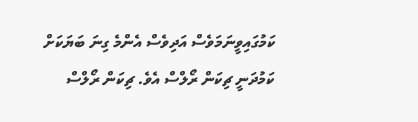ކަމުގައިވީނަމަވެސް އަދިވެސް އެންމެ ގިނަ ބަޔަކަށް ކަމުދަނީ ޗިކަން ރޯލްސް އެވެ. ޗިކަން ރޯލްސް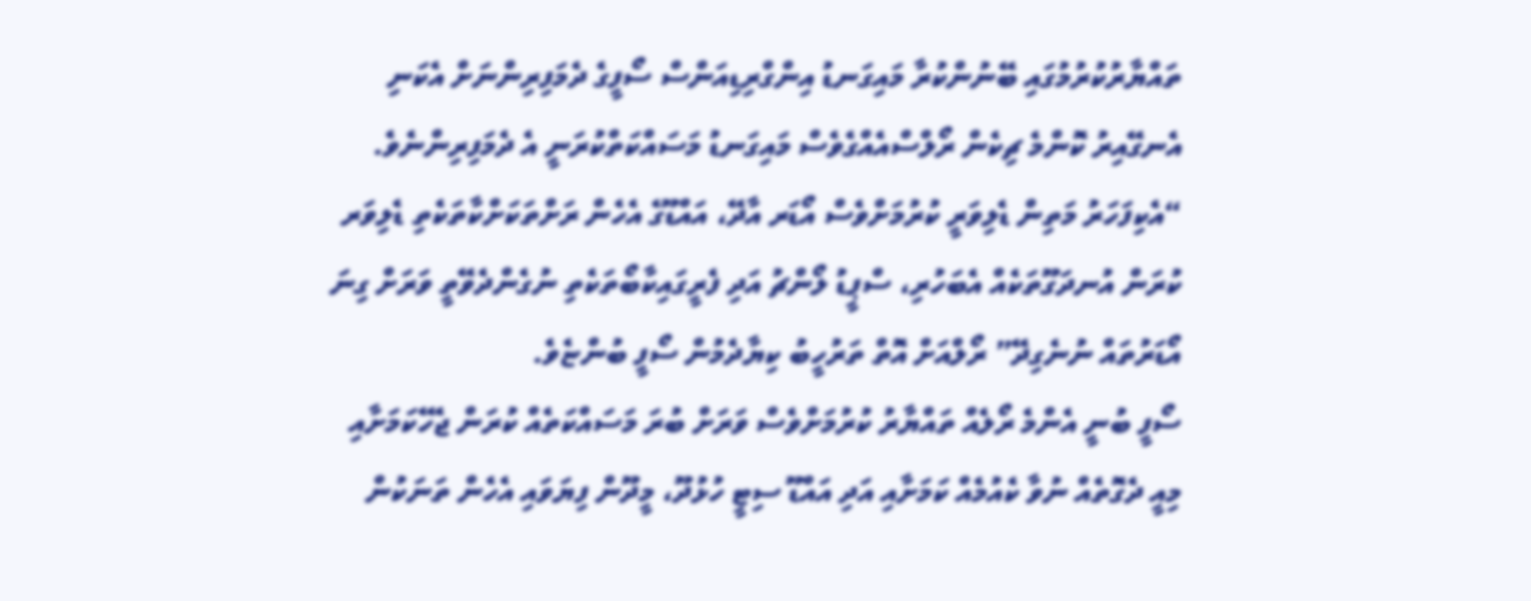ތައްޔާރުކުރުމުގައި ބޭނުންކުރާ މައިގަނޑު އިންގްރިޑިއަންސް ސޯފީގެ ދެމަފިރިންނަށް އެކަނި އެނގޭއިރު ކޮންމެ ޗިކެން ރޯލްސްއެއްގެވެސް މައިގަނޑު މަސައްކަތްކުރަނީ އެ ދެމަފިރިންނެވެ.
“އެކިފަހަރު މަތިން ޑެލިވަރީ ކުރުމަށްވެސް އޯޑަރ އާދޭ، އައްޑޫގެ އެހެން ރަށްތަކަށްކާތަކެތި ޑެލިވަރ ކުރަން އުނދަގޫތަކެއް އެބަހުރި، ސްޕީޑު ލޯންޗު އަދި ފެރީގައިކާބޯތަކެތި ނުގެންދެވޭތީ ވަރަށް ގިނަ އޯޑަރުތައް ނުނެގިދޭ” ރޯލްއަށް އޮތް ތަރުހީބު ކިޔާދެމުން ސޯފީ ބުންޏެވެ.
ސޯފީ ބުނީ އެންމެ ރޯލެއް ތައްޔާރު ކުރުމަށްވެސް ވަރަށް ބުރަ މަސައްކަތެއް ކުރަން ޖެހޭކަމަށާއި މިއީ ދެގޮތެއް ނުވާ ކެއުމެއް ކަމަށާއި އަދި އައްޑޫ ސިޓީ ހުޅުދޫ، މީދޫން ފިޔަވައި އެހެން ތަނަކުން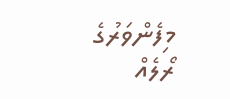މިފެންވަރުގެ ރޯލެއް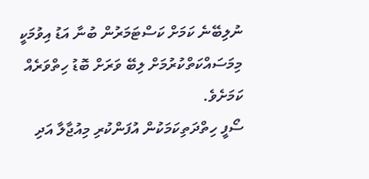ނުލިބޭނެ ކަމަށް ކަސްޓަމަރުން ބުނާ އަޑު އިވުމަކީ މިމަސައްކަތްކުރުމަށް ލިބޭ ވަރަށް ބޮޑު ހިތްވަރެއް ކަމަށެވެ.
ސޯފީ ހިތްދަތިކަމަކުން އުފަންކުރި މިއުޖާލާ އަދި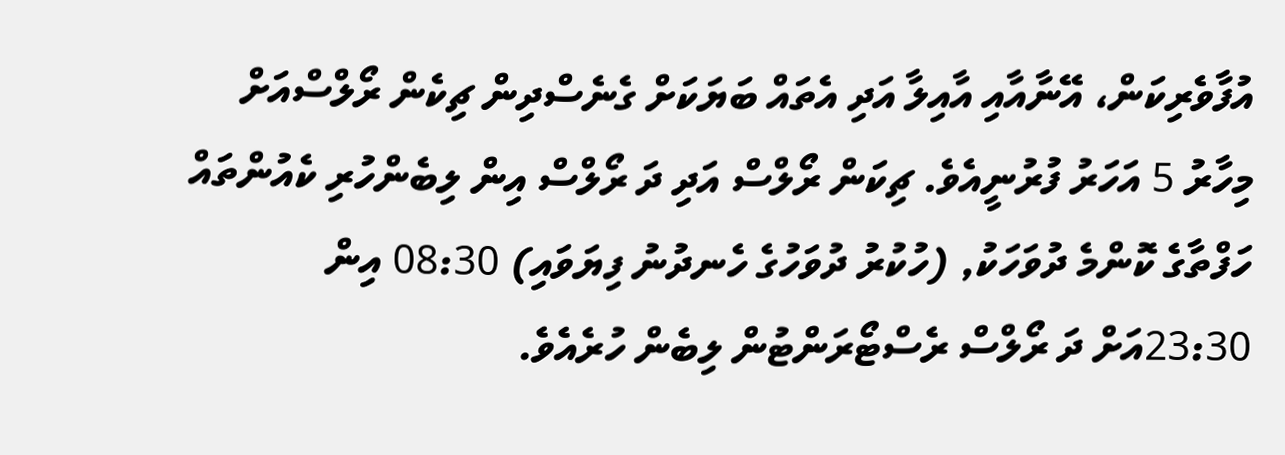އުފާވެރިކަން، އޭނާއާއި އާއިލާ އަދި އެތައް ބަޔަކަށް ގެނެސްދިން ޗިކެން ރޯލްސްއަށް މިހާރު 5 އަހަރު ފުރުނީއެވެ. ޗިކަން ރޯލްސް އަދި ދަ ރޯލްސް އިން ލިބެންހުރި ކެއުންތައް ހަފްތާގެ ކޮންމެ ދުވަހަކު, (ހުކުރު ދުވަހުގެ ހެނދުނު ފިޔަވައި) 08:30 އިން 23:30އަށް ދަ ރޯލްސް ރެސްޓޯރަންޓުން ލިބެން ހުރެއެވެ.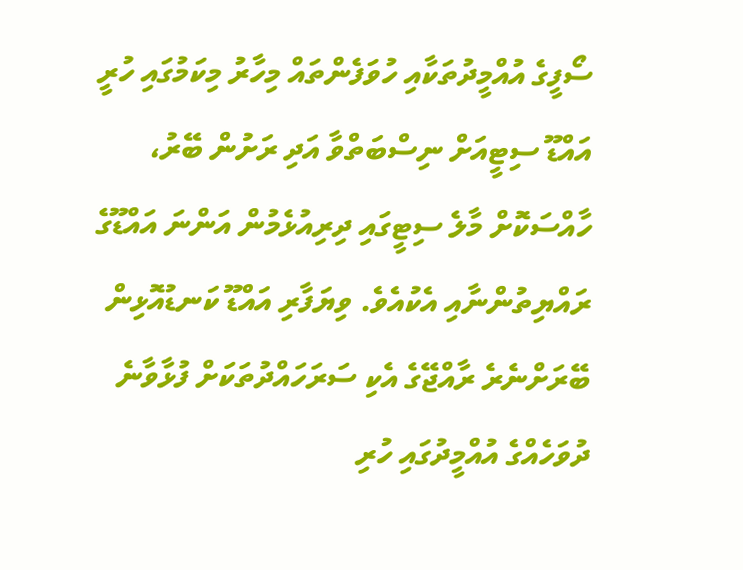ސޯފީގެ އުއްމީދުތަކާއި ހުވަފެންތައް މިހާރު މިކަމުގައި ހުރީ އައްޑޫ ސިޓީއަށް ނިސްބަތްވާ އަދި ރަށުން ބޭރު، ހާއްސަކޮށް މާލެ ސިޓީގައި ދިރިއުޅެމުން އަންނަ އައްޑޫގެ ރައްޔިތުންނާއި އެކުއެވެ. ވިޔަފާރި އައްޑޫ ކަނޑުއޮޅިން ބޭރަށްނެރެ ރާއްޖޭގެ އެކި ސަރަހައްދުތަކަށް ފުޅާވާނެ ދުވަހެއްގެ އުއްމީދުގައި ހުރި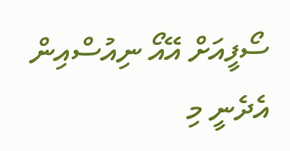ސޯފީއަށް އޭއޯ ނިއުސްއިން އެދެނީ މި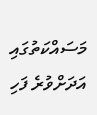މަސައްކަތުގައި އަދަށްވުރެ ފަހި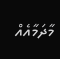މާދަމާއެއް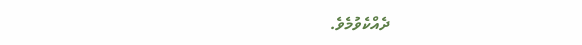ދެއްކެވުމެވެ.